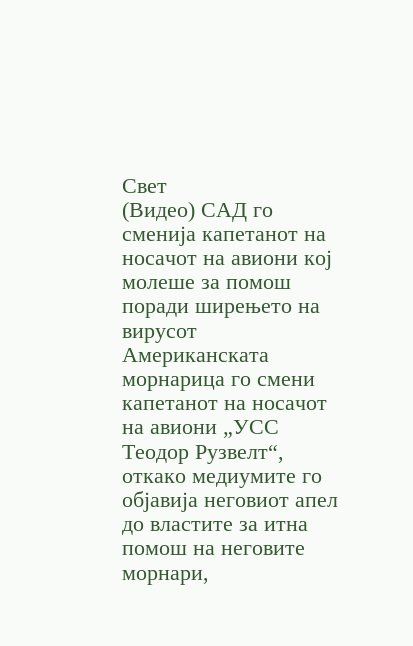Свет
(Видео) САД го сменија капетанот на носачот на авиони кој молеше за помош поради ширењето на вирусот
Американската морнарица го смени капетанот на носачот на авиони „УСС Теодор Рузвелт“, откако медиумите го објавија неговиот апел до властите за итна помош на неговите морнари,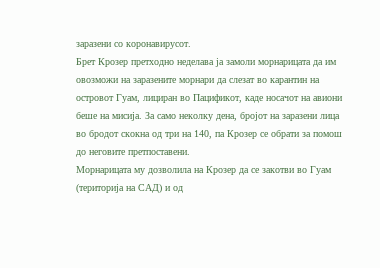заразени со коронавирусот.
Брет Крозер претходно неделава ја замоли морнарицата да им овозможи на заразените морнари да слезат во карантин на островот Гуам, лициран во Пацификот, каде носачот на авиони беше на мисија. За само неколку дена, бројот на заразени лица во бродот скокна од три на 140, па Крозер се обрати за помош до неговите претпоставени.
Морнарицата му дозволила на Крозер да се закотви во Гуам (територија на САД) и од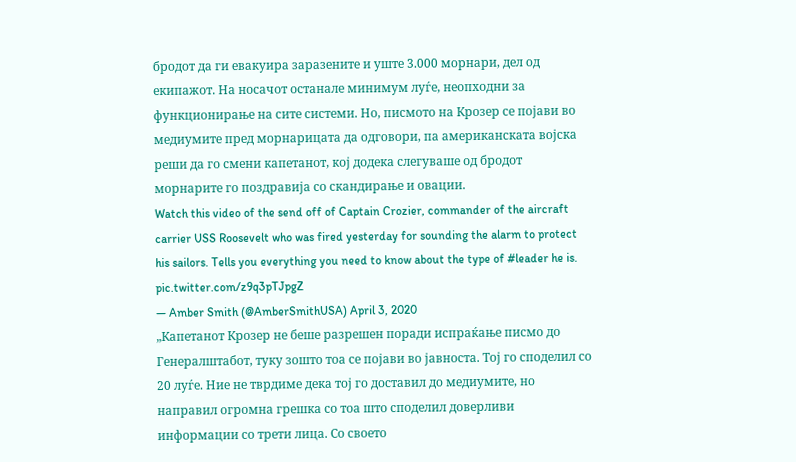бродот да ги евакуира заразените и уште 3.000 морнари, дел од екипажот. На носачот останале минимум луѓе, неопходни за функционирање на сите системи. Но, писмото на Крозер се појави во медиумите пред морнарицата да одговори, па американската војска реши да го смени капетанот, кој додека слегуваше од бродот морнарите го поздравија со скандирање и овации.
Watch this video of the send off of Captain Crozier, commander of the aircraft carrier USS Roosevelt who was fired yesterday for sounding the alarm to protect his sailors. Tells you everything you need to know about the type of #leader he is. pic.twitter.com/z9q3pTJpgZ
— Amber Smith (@AmberSmithUSA) April 3, 2020
„Капетанот Крозер не беше разрешен поради испраќање писмо до Генералштабот, туку зошто тоа се појави во јавноста. Тој го споделил со 20 луѓе. Ние не тврдиме дека тој го доставил до медиумите, но направил огромна грешка со тоа што споделил доверливи информации со трети лица. Со своето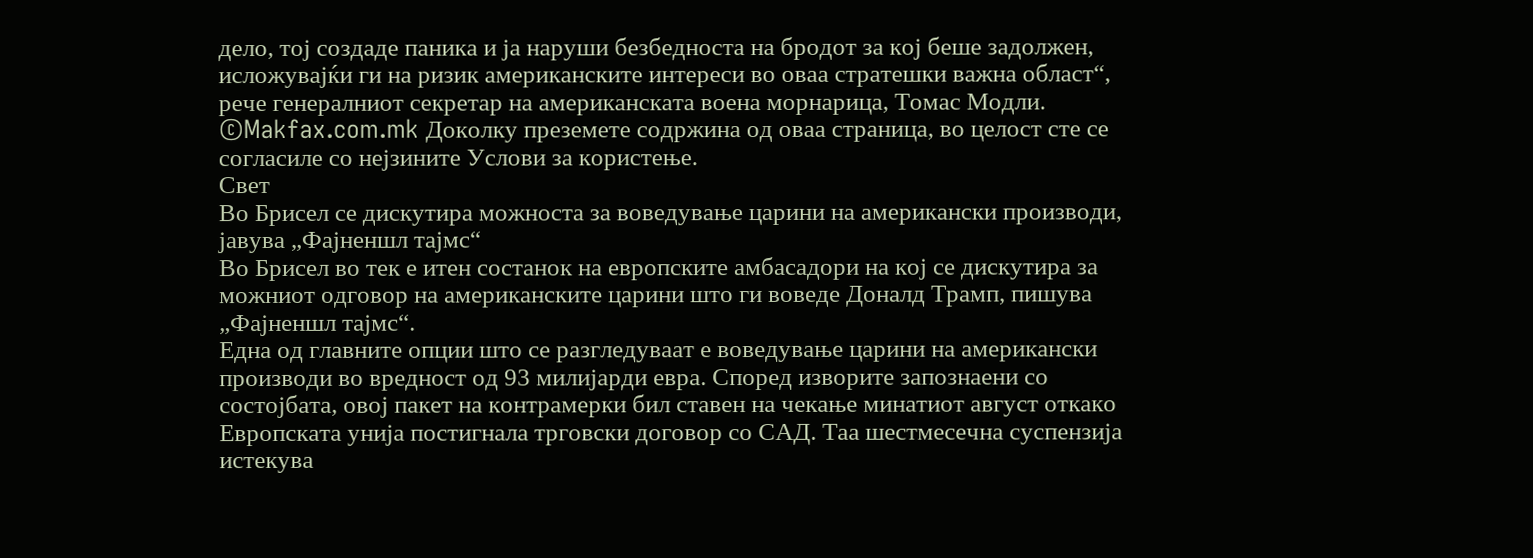дело, тој создаде паника и ја наруши безбедноста на бродот за кој беше задолжен, исложувајќи ги на ризик американските интереси во оваа стратешки важна област“, рече генералниот секретар на американската воена морнарица, Томас Модли.
©Makfax.com.mk Доколку преземете содржина од оваа страница, во целост сте се согласиле со нејзините Услови за користење.
Свет
Во Брисел се дискутира можноста за воведување царини на американски производи, јавува „Фајненшл тајмс“
Во Брисел во тек е итен состанок на европските амбасадори на кој се дискутира за можниот одговор на американските царини што ги воведе Доналд Трамп, пишува „Фајненшл тајмс“.
Една од главните опции што се разгледуваат е воведување царини на американски производи во вредност од 93 милијарди евра. Според изворите запознаени со состојбата, овој пакет на контрамерки бил ставен на чекање минатиот август откако Европската унија постигнала трговски договор со САД. Таа шестмесечна суспензија истекува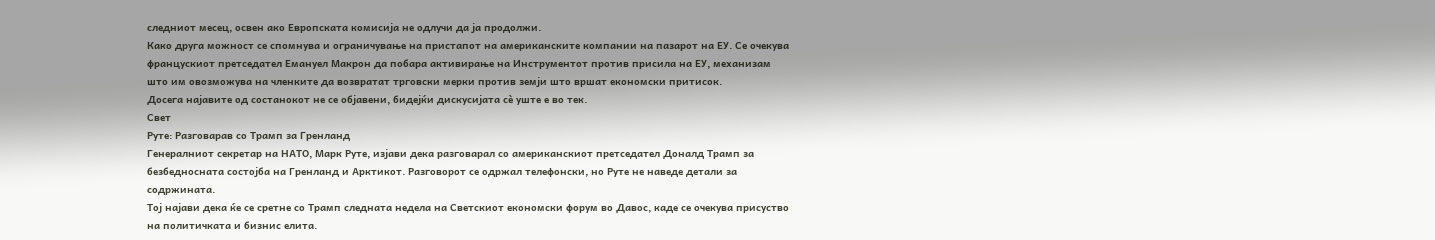следниот месец, освен ако Европската комисија не одлучи да ја продолжи.
Како друга можност се спомнува и ограничување на пристапот на американските компании на пазарот на ЕУ. Се очекува францускиот претседател Емануел Макрон да побара активирање на Инструментот против присила на ЕУ, механизам што им овозможува на членките да возвратат трговски мерки против земји што вршат економски притисок.
Досега најавите од состанокот не се објавени, бидејќи дискусијата сè уште е во тек.
Свет
Руте: Разговарав со Трамп за Гренланд
Генералниот секретар на НАТО, Марк Руте, изјави дека разговарал со американскиот претседател Доналд Трамп за безбедносната состојба на Гренланд и Арктикот. Разговорот се одржал телефонски, но Руте не наведе детали за содржината.
Тој најави дека ќе се сретне со Трамп следната недела на Светскиот економски форум во Давос, каде се очекува присуство на политичката и бизнис елита.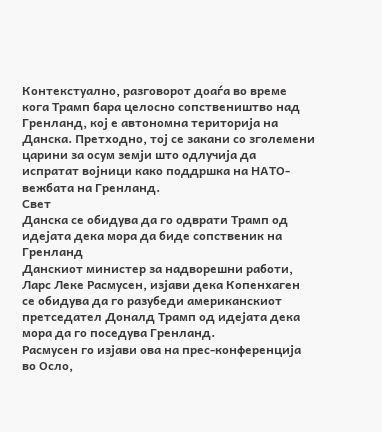Контекстуално, разговорот доаѓа во време кога Трамп бара целосно сопствеништво над Гренланд, кој е автономна територија на Данска. Претходно, тој се закани со зголемени царини за осум земји што одлучија да испратат војници како поддршка на НАТО-вежбата на Гренланд.
Свет
Данска се обидува да го одврати Трамп од идејата дека мора да биде сопственик на Гренланд
Данскиот министер за надворешни работи, Ларс Леке Расмусен, изјави дека Копенхаген се обидува да го разубеди американскиот претседател Доналд Трамп од идејата дека мора да го поседува Гренланд.
Расмусен го изјави ова на прес-конференција во Осло,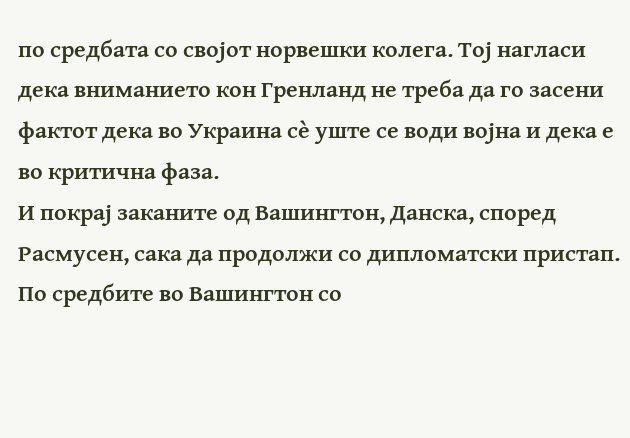по средбата со својот норвешки колега. Тој нагласи дека вниманието кон Гренланд не треба да го засени фактот дека во Украина сè уште се води војна и дека е во критична фаза.
И покрај заканите од Вашингтон, Данска, според Расмусен, сака да продолжи со дипломатски пристап. По средбите во Вашингтон со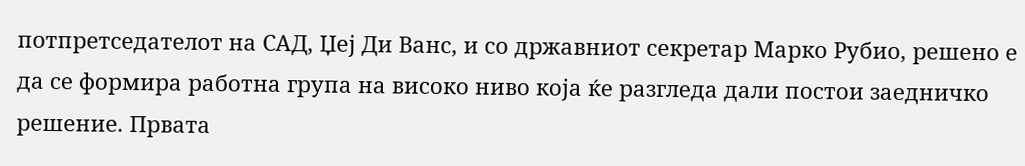потпретседателот на САД, Џеј Ди Ванс, и со државниот секретар Марко Рубио, решено е да се формира работна група на високо ниво која ќе разгледа дали постои заедничко решение. Првата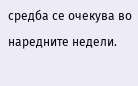средба се очекува во наредните недели.